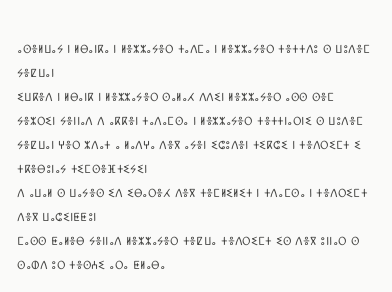ⴰⵙⴻⵍⵡⴰⵢ ⵏ ⵍⴱⴰⵏⴽⴰ ⵏ ⵍⴻⵣⵣⴰⵢⴻⵔ ⵜⴰⴷⵎⴰ ⵏ ⵍⴻⵣⵣⴰⵢⴻⵔ ⵜⴻⵜⵜⴷⵓ ⵙ ⵡⵓⴷⴻⵎ ⵢⴻⵇⵡⴰⵏ
ⵉⵡⴽⴻⴷ ⵏ ⵍⴱⴰⵏⴽ ⵏ ⵍⴻⵣⵣⴰⵢⴻⵔ ⵙⴰⵍⴰⵃ ⴷⴷⵉⵏ ⵍⴻⵣⵣⴰⵢⴻⵔ ⴰⵙⵙ ⵙⴻⵎ ⵢⴻⵣⵔⵉⵏ ⵢⴻⵏⵏⴰⴷ ⴷ ⴰⴽⴽⴻⵏ ⵜⴰⴷⴰⵎⵙⴰ ⵏ ⵍⴻⵣⵣⴰⵢⴻⵔ ⵜⴻⵜⵜⵏⴰⵔⵏⵉ ⵙ ⵡⵓⴷⴻⵎ ⵢⴻⵇⵡⴰⵏ ⵖⴻⵔ ⵣⴷⴰⵜ ⴰ ⵍⴰⴷⵖⴰ ⴷⴻⴳ ⴰⵢⴻⵏ ⵉⵛⵓⴷⴻⵏ ⵜⵉⴽⵛⵉ ⵏ ⵜⴻⴷⵔⵉⵎⵜ ⵉ ⵜⴽⴻⴱⵓⵏⴰⵢ ⵜⵉⵎⵙⴻⴼⵜⵉⵢⵉⵏ
ⴷ ⴰⵡⴰⵍ ⵙ ⵡⴰⵢⴻⵙ ⵉⴷ ⵉⴱⴰⵔⴻⵃ ⴷⴻⴳ ⵜⴻⵎⵍⵉⵍⵉⵜ ⵏ ⵜⴷⴰⵎⵙⴰ ⵏ ⵜⴻⴷⵔⵉⵎⵜ ⴷⴻⴳ ⵡⴰⵛⵉⵏⵟⵟⵓⵏ
ⵎⴰⵙⵙ ⵟⴰⵍⴻⴱ ⵢⴻⵏⵏⴰⴷ ⵍⴻⵣⵣⴰⵢⴻⵔ ⵜⴻⵇⵡⴰ ⵜⴻⴷⵔⵉⵎⵜ ⵉⵙ ⴷⴻⴳ ⵓⵏⵏⴰⵔ ⵙ ⵙⴰⵀⴷ ⵓⵔ ⵜⴻⵙⵄⵉ ⴰⵔⴰ ⵟⵍⴰⴱⴰ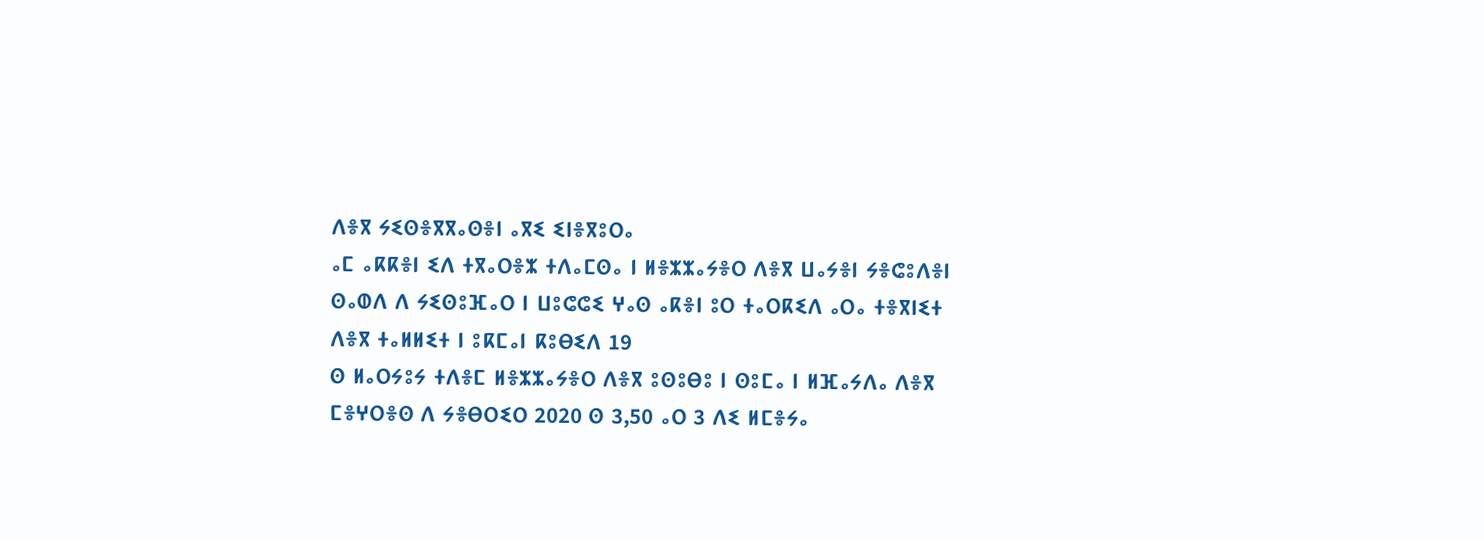ⴷⴻⴳ ⵢⵉⵙⴻⴳⴳⴰⵙⴻⵏ ⴰⴳⵉ ⵉⵏⴻⴳⵓⵔⴰ
ⴰⵎ ⴰⴽⴽⴻⵏ ⵉⴷ ⵜⴳⴰⵔⴻⵣ ⵜⴷⴰⵎⵙⴰ ⵏ ⵍⴻⵣⵣⴰⵢⴻⵔ ⴷⴻⴳ ⵡⴰⵢⴻⵏ ⵢⴻⵛⵓⴷⴻⵏ ⵙⴰⵀⴷ ⴷ ⵢⵉⵙⵓⴼⴰⵔ ⵏ ⵡⵓⵛⵛⵉ ⵖⴰⵙ ⴰⴽⴻⵏ ⵓⵔ ⵜⴰⵔⴽⵉⴷ ⴰⵔⴰ ⵜⴻⴳⵏⵉⵜ ⴷⴻⴳ ⵜⴰⵍⵍⵉⵜ ⵏ ⵓⴽⵎⴰⵏ ⴽⵓⴱⵉⴷ 19
ⵙ ⵍⴰⵔⵢⵓⵢ ⵜⴷⴻⵎ ⵍⴻⵣⵣⴰⵢⴻⵔ ⴷⴻⴳ ⵓⵙⵓⴱⵓ ⵏ ⵙⵓⵎⴰ ⵏ ⵍⴼⴰⵢⴷⴰ ⴷⴻⴳ ⵎⴻⵖⵔⴻⵙ ⴷ ⵢⴻⴱⵔⵉⵔ 2020 ⵙ 3,50 ⴰⵔ 3 ⴷⵉ ⵍⵎⴻⵢⴰ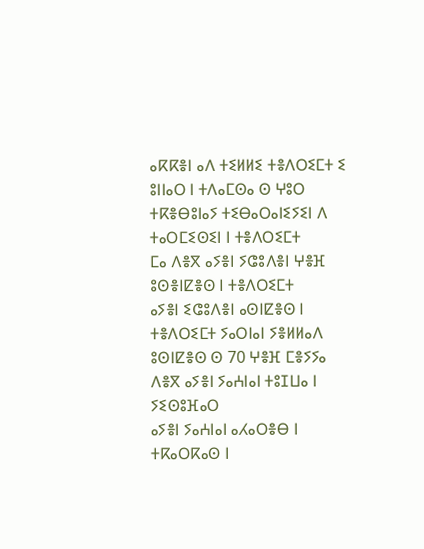ⴰⴽⴽⴻⵏ ⴰⴷ ⵜⵉⵍⵍⵉ ⵜⴻⴷⵔⵉⵎⵜ ⵉ ⵓⵏⵏⴰⵔ ⵏ ⵜⴷⴰⵎⵙⴰ ⵙ ⵖⵓⵔ ⵜⴽⴻⴱⵓⵏⴰⵢ ⵜⵉⴱⴰⵔⴰⵏⵉⵢⵉⵏ ⴷ ⵜⴰⵔⵎⵉⵙⵉⵏ ⵏ ⵜⴻⴷⵔⵉⵎⵜ
ⵎⴰ ⴷⴻⴳ ⴰⵢⴻⵏ ⵢⵛⵓⴷⴻⵏ ⵖⴻⴼ ⵓⵙⴻⵏⵇⴻⵙ ⵏ ⵜⴻⴷⵔⵉⵎⵜ
ⴰⵢⴻⵏ ⵉⵛⵓⴷⴻⵏ ⴰⵙⵏⵇⴻⵙ ⵏ ⵜⴻⴷⵔⵉⵎⵜ ⵢⴰⵔⵏⴰⵏ ⵢⴻⵍⵍⴰⴷ ⵓⵙⵏⵇⴻⵙ ⵙ 70 ⵖⴻⴼ ⵎⴻⵢⵢⴰ ⴷⴻⴳ ⴰⵢⴻⵏ ⵢⴰⵄⵏⴰⵏ ⵜⵓⵊⵡⴰ ⵏ ⵢⵉⵙⵓⴼⴰⵔ
ⴰⵢⴻⵏ ⵢⴰⵄⵏⴰⵏ ⴰⵃⴰⵔⴻⴱ ⵏ ⵜⴽⴰⵔⴽⴰⵙ ⵏ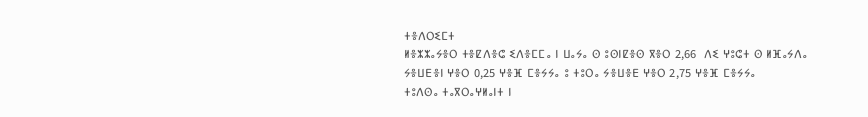ⵜⴻⴷⵔⵉⵎⵜ
ⵍⴻⵣⵣⴰⵢⴻⵔ ⵜⴻⵇⴷⴻⵛ ⵉⴷⴻⵎⵎⴰ ⵏ ⵡⴰⵢⴰ ⵙ ⵓⵙⵏⵇⴻⵙ ⴳⴻⵔ 2,66  ⴷⵉ ⵖⵓⵛⵜ ⵙ ⵍⴼⴰⵢⴷⴰ ⵢⴻⵡⴹⴻⵏ ⵖⴻⵔ 0,25 ⵖⴻⴼ ⵎⴻⵢⵢⴰ ⵓ ⵜⵓⵔⴰ ⵢⴻⵡⴻⴹ ⵖⴻⵔ 2,75 ⵖⴻⴼ ⵎⴻⵢⵢⴰ
ⵜⵓⴷⵙⴰ ⵜⴰⴳⵔⴰⵖⵍⴰⵏⵜ ⵏ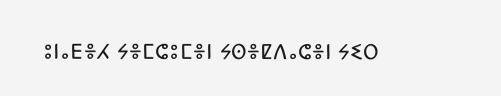ⵓⵏⴰⴹⴻⵃ ⵢⴻⵎⵛⵓⵎⴻⵏ ⵢⵙⴻⵇⴷⴰⵛⴻⵏ ⵢⵉⵔ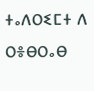ⵜⴰⴷⵔⵉⵎⵜ ⴷ ⵔⴻⴱⵔⴰⴱ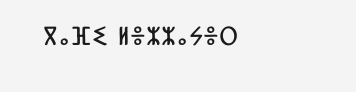ⴳⴰⴼⵉ ⵍⴻⵣⵣⴰⵢⴻⵔ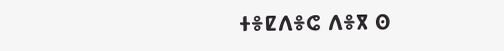ⵜⴻⵇⴷⴻⵛ ⴷⴻⴳ ⵙ